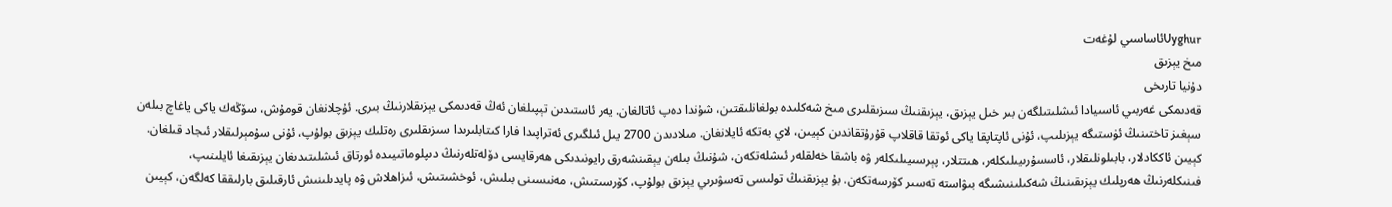Uyghurئاساسىي لۇغەت
مىخ يېزىق
دۇنيا تارىخى
قەدىمكى غەربىي ئاسىيادا ئىشلىتىلگەن بىر خىل يېزىق، يېزىقنىڭ سىزىقلىرى مىخ شەكلىدە بولغانلىقتىن، شۇندا دەپ ئاتالغان. يەر ئاستىدىن تېپىلغان ئەڭ قەدىمكى يېزىقلارنىڭ بىرى. ئۇچلانغان قومۇش، سۆڭەك ياكى ياغاچ بىلەن سېغىز تاختىنىڭ ئۈستىگە يېزىلىپ، ئۇنى ئاپتاپقا ياكى ئوتقا قاقلاپ قۇرۇتقاندىن كېيىن، لاي بەتكە ئايلانغان. مىلادىدن 2700 يىل ئىلگىرى ئەتراپىدا فارا كىتابلىرىدا سىزىقلىرى رەتلىك يېزىق بولۇپ، ئۇنى سۇمېرلىقلار ئىجاد قىلغان. كېيىن ئاككادلار، بابىلونلىقلار، ئاسسۇرىيىلىكلەر، ھىتتلار، پېرسىيىلىكلەر ۋە باشقا خەلقلەر ئىشلەتكەن، شۇنىڭ بىلەن يېقىنشەرق رايونىدىكى ھەرقايسى دۆلەتلەرنىڭ دىپلوماتىيىدە ئورتاق ئىشلىتىدىغان يېزىقىغا ئايلىنىپ، فىنىكلەرنىڭ ھەرپلىك يېزىقىنىڭ شەكىلىنىشىگە بىۋاستە تەسىر كۆرسەتكەن. بۇ يېزىقنىڭ تولىسى تەسۋىرىي يېزىق بولۇپ، كۆرسىتىش، مەنىسىنى بىلىش، ئوخشىتىش، ئىزاھلاش ۋە پايدىلىنىش ئارقىلىق بارلىققا كەلگەن، كېيىن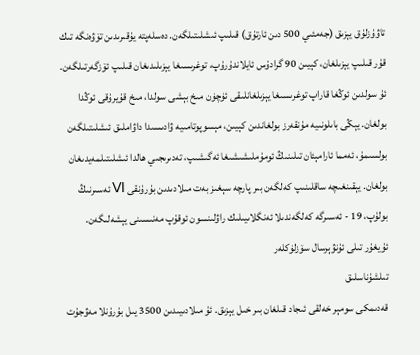تاۋۇزلۇق يېزىق (جەمئىي 500 دىن ئارتۇق) قىلىپ ئىشلىتىلگەن. دەسلەپتە يۇقىرىدىن تۆۋەنگە تىك قۇر قىلىپ يېزىلغان، كېيىن 90 گرادۇس ئايلاندۇرۇپ، توغرىسىغا يېزىلىدىغان قىلىپ ئۆزگەرتىلگەن. ئۇ سولدىن ئوڭغا قاراپ توغرىسىغا يېزىلغانلىقى ئۈچۈن مىخ بېشى سولدا، مىخ قۇيرۇقى ئوڭدا بولغان. يېڭى باىلونىيە مۇنقەرز بولغاندىن كېيىن، مېسوپوتامىيە ۋادىسىدا داۋاملىق ئىشلىتىلگەن بولسىمۇ، ئەمما ئارامېئان تىلىنىڭ ئومۇملىشىشىغا ئەگىشىپ، تەدىرىجىي ھالدا ئىشلىتىلمەيدىغان بولغان. يېقىنغىچە ساقلىنىپ كەلگەن بىر پارچە سېغىز بەت مىلادىدىن بۇرۇنقى Ⅵ ئەسىرنىڭ بولۇپ، 19 - ئەسىرگە كەلگەندىلا ئەنگلاىيىلىك راۋلىنسون ئوقۇپ مەنىسىنى يېشەلىگەن.
ئۇيغۇر تىلى ئۇنۋېرسال سۆزلۈكلەر
تىلشۇناسلىق
قەدىمكى سومېر خەلقى ئىجاد قىلغان بىر خىل يېزىق. ئۇ مىلادىيىدىن 3500 يىل بۇرۇنلا مەۋجۇت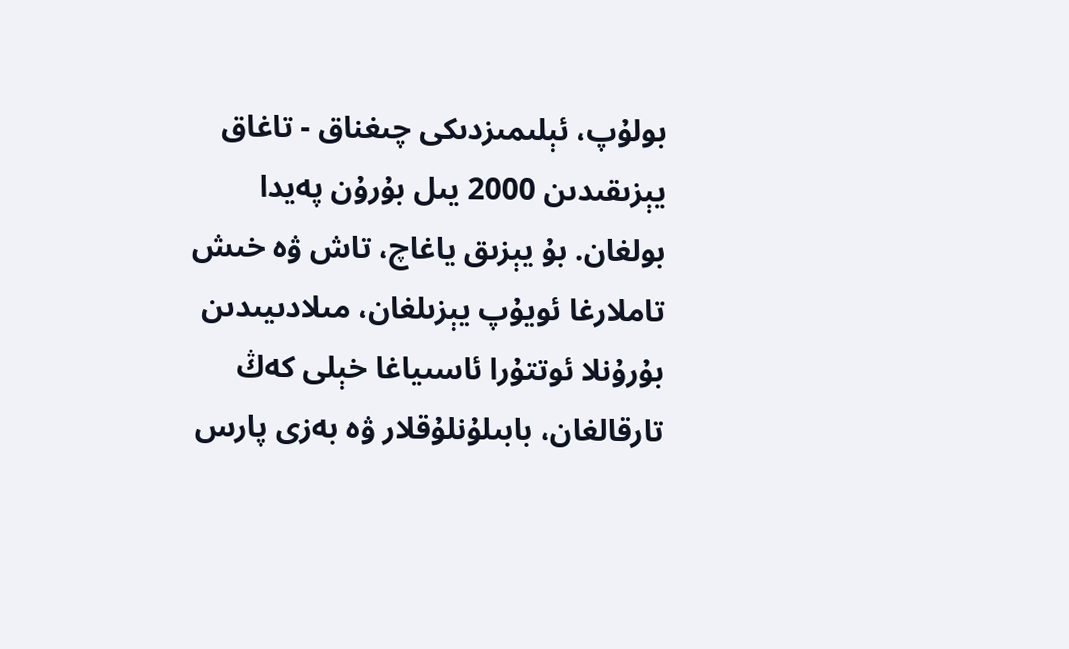بولۇپ، ئېلىمىزدىكى چىغناق - تاغاق يېزىقىدىن 2000 يىل بۇرۇن پەيدا بولغان. بۇ يېزىق ياغاچ، تاش ۋە خىش تاملارغا ئويۇپ يېزىلغان، مىلادىيىدىن بۇرۇنلا ئوتتۇرا ئاسىياغا خېلى كەڭ تارقالغان، بابىلۇنلۇقلار ۋە بەزى پارس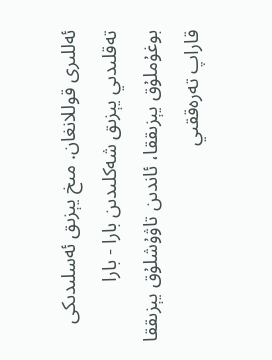ئەللىرى قوللانغان. مىخ يېزىق ئەسلىدىكى تەقلىدىي يېزىق شەكلىدىن بارا - بارا بوغۇملۇق يېزىققا، ئاندىن تاۋۇشلۇق يېزىققا قاراپ تەرەققىي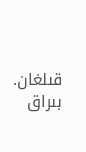قىلغان. بىراق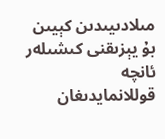مىلادىيىدىن كېيىن بۇ يېزىقنى كىشىلەر ئانچە قوللانمايدىغان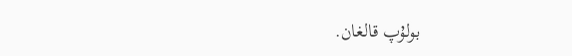بولۇپ قالغان.